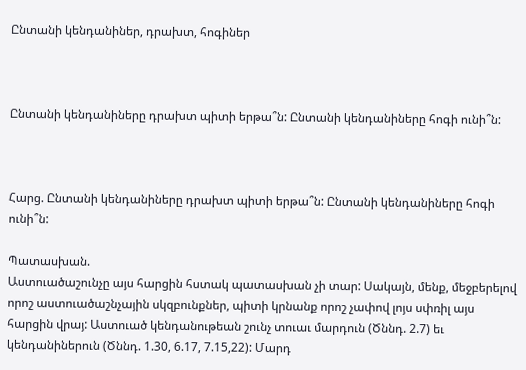Ընտանի կենդանիներ, դրախտ, հոգիներ



Ընտանի կենդանիները դրախտ պիտի երթա՞ն: Ընտանի կենդանիները հոգի ունի՞ն:



Հարց. Ընտանի կենդանիները դրախտ պիտի երթա՞ն: Ընտանի կենդանիները հոգի ունի՞ն:

Պատասխան.
Աստուածաշունչը այս հարցին հստակ պատասխան չի տար: Սակայն, մենք, մեջբերելով որոշ աստուածաշնչային սկզբունքներ, պիտի կրնանք որոշ չափով լոյս սփռիլ այս հարցին վրայ: Աստուած կենդանութեան շունչ տուաւ մարդուն (Ծննդ. 2.7) եւ կենդանիներուն (Ծննդ. 1.30, 6.17, 7.15,22): Մարդ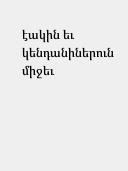էակին եւ կենդանիներուն միջեւ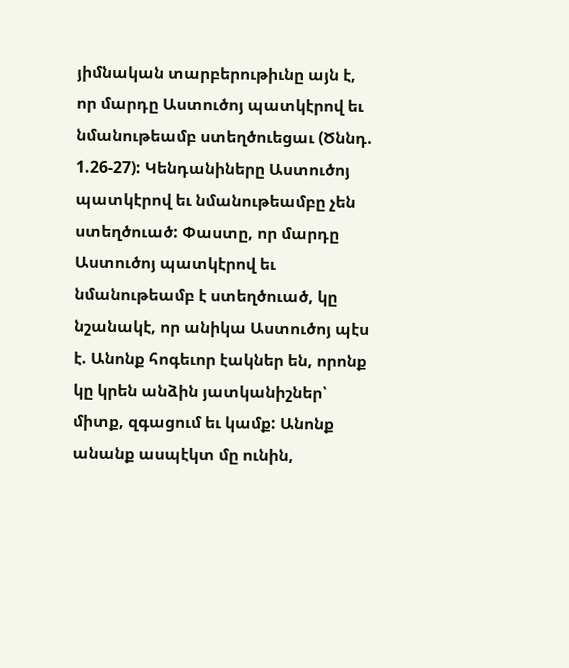յիմնական տարբերութիւնը այն է, որ մարդը Աստուծոյ պատկէրով եւ նմանութեամբ ստեղծուեցաւ (Ծննդ. 1.26-27): Կենդանիները Աստուծոյ պատկէրով եւ նմանութեամբը չեն ստեղծուած: Փաստը, որ մարդը Աստուծոյ պատկէրով եւ նմանութեամբ է ստեղծուած, կը նշանակէ, որ անիկա Աստուծոյ պէս է. Անոնք հոգեւոր էակներ են, որոնք կը կրեն անձին յատկանիշներ՝ միտք, զգացում եւ կամք: Անոնք անանք ասպէկտ մը ունին,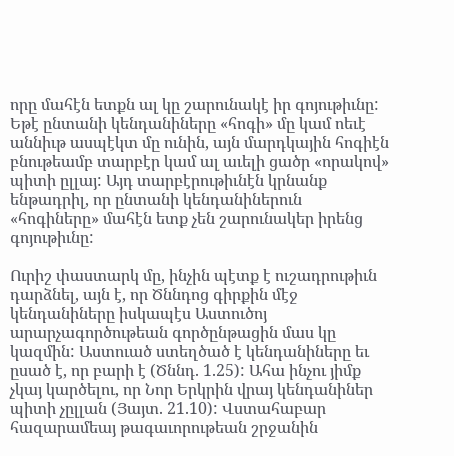որը մահէն ետքն ալ կը շարունակէ իր գոյութիւնը: Եթէ ընտանի կենդանիները «հոգի» մը կամ ոեւէ աննիւթ ասպէկտ մը ունին, այն մարդկային հոգիէն բնութեամբ տարբէր կամ ալ աւելի ցածր «որակով» պիտի ըլլայ: Այդ տարբէրութիւնէն կրնանք ենթադրիլ, որ ընտանի կենդանիներուն «հոգիները» մահէն ետք չեն շարունակեր իրենց գոյութիւնը:

Ուրիշ փաստարկ մը, ինչին պէտք է ուշադրութիւն դարձնել, այն է, որ Ծննդոց գիրքին մէջ կենդանիները իսկապէս Աստուծոյ արարչագործութեան գործընթացին մաս կը կազմին: Աստուած ստեղծած է կենդանիները եւ ըսած է, որ բարի է (Ծննդ. 1.25): Ահա ինչու յիմք չկայ կարծելու, որ Նոր Երկրին վրայ կենդանիներ պիտի չըլլան (Յայտ. 21.10): Վստահաբար հազարամեայ թագաւորութեան շրջանին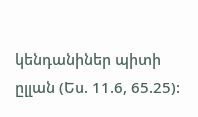կենդանիներ պիտի ըլլան (Ես. 11.6, 65.25):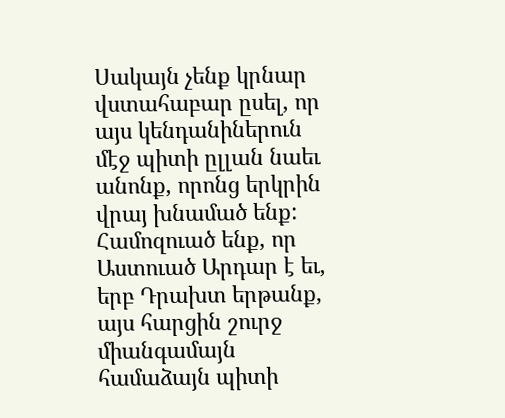Սակայն չենք կրնար վստահաբար ըսել, որ այս կենդանիներուն մէջ պիտի ըլլան նաեւ անոնք, որոնց երկրին վրայ խնամած ենք: Համոզուած ենք, որ Աստուած Արդար է եւ, երբ Դրախտ երթանք, այս հարցին շուրջ միանգամայն համաձայն պիտի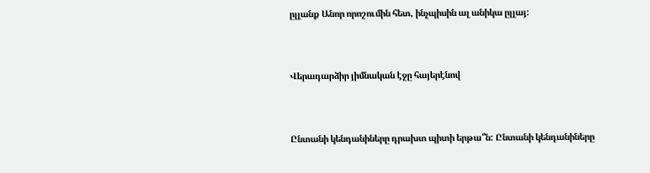ըլլանք Անոր որոշումին հետ, ինչպիսին ալ անիկա ըլլայ:



Վերադարձիր յիմնական էջը հայերէնով



Ընտանի կենդանիները դրախտ պիտի երթա՞ն: Ընտանի կենդանիները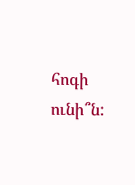հոգի ունի՞ն: